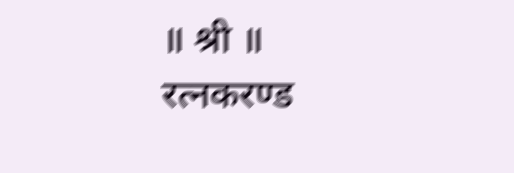॥ श्री ॥
रत्नकरण्ड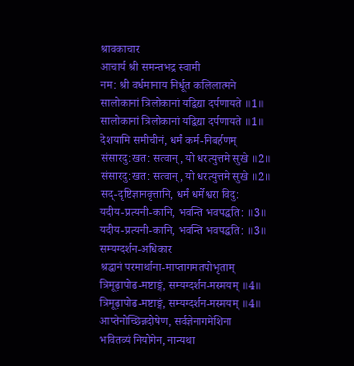श्रावकाचार
आचार्य श्री समन्तभद्र स्वामी
नम: श्री वर्धमानाय निर्धूत कलिलात्मने
सालोकानां त्रिलोकानां यद्विद्या दर्पणायते ॥1॥
सालोकानां त्रिलोकानां यद्विद्या दर्पणायते ॥1॥
देशयामि समीचीनं, धर्मं कर्म-निबर्हणम्
संसारदु:खत: सत्वान्, यो धरत्युत्तमे सुखे ॥2॥
संसारदु:खत: सत्वान्, यो धरत्युत्तमे सुखे ॥2॥
सद्-दृष्टिज्ञानवृत्तानि, धर्मं धर्मेश्वरा विदु:
यदीय-प्रत्यनी-कानि, भवन्ति भवपद्धति: ॥3॥
यदीय-प्रत्यनी-कानि, भवन्ति भवपद्धति: ॥3॥
सम्यग्दर्शन-अधिकार
श्रद्धानं परमार्थाना-माप्तागमतपोभृताम्
त्रिमूढ़ापोढ-मष्टाङ्गं, सम्यग्दर्शन-मस्मयम् ॥4॥
त्रिमूढ़ापोढ-मष्टाङ्गं, सम्यग्दर्शन-मस्मयम् ॥4॥
आप्तेनोच्छिन्नदोषेण, सर्वज्ञेनागमेशिना
भवितव्यं नियोगेन, नान्यथा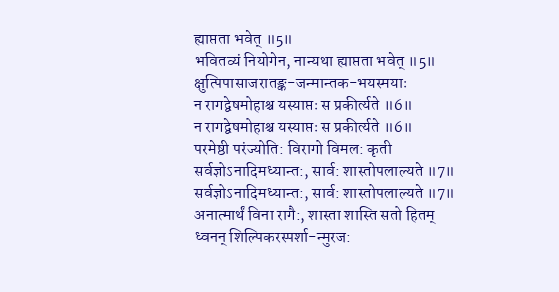ह्याप्तता भवेत् ॥5॥
भवितव्यं नियोगेन, नान्यथा ह्याप्तता भवेत् ॥5॥
क्षुत्पिपासाजरातङ्क-जन्मान्तक-भयस्मयाः
न रागद्वेषमोहाश्च यस्याप्तः स प्रकीर्त्यते ॥6॥
न रागद्वेषमोहाश्च यस्याप्तः स प्रकीर्त्यते ॥6॥
परमेष्ठी परंज्योति: विरागो विमल: कृती
सर्वज्ञोऽनादिमध्यान्त:, सार्व: शास्तोपलाल्यते ॥7॥
सर्वज्ञोऽनादिमध्यान्त:, सार्व: शास्तोपलाल्यते ॥7॥
अनात्मार्थं विना रागै:, शास्ता शास्ति सतो हितम्
ध्वनन् शिल्पिकरस्पर्शा-न्मुरज: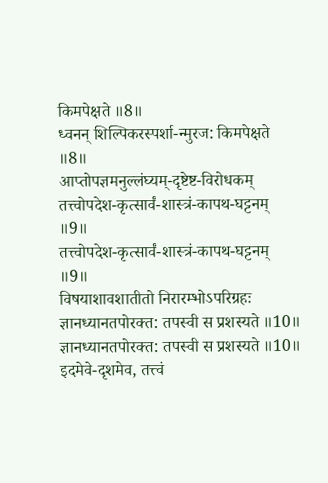किमपेक्षते ॥8॥
ध्वनन् शिल्पिकरस्पर्शा-न्मुरज: किमपेक्षते ॥8॥
आप्तोपज्ञमनुल्लंघ्यम्-दृष्टेष्ट-विरोधकम्
तत्त्वोपदेश-कृत्सार्वं-शास्त्रं-कापथ-घट्टनम् ॥9॥
तत्त्वोपदेश-कृत्सार्वं-शास्त्रं-कापथ-घट्टनम् ॥9॥
विषयाशावशातीतो निरारम्भोऽपरिग्रहः
ज्ञानध्यानतपोरक्त: तपस्वी स प्रशस्यते ॥10॥
ज्ञानध्यानतपोरक्त: तपस्वी स प्रशस्यते ॥10॥
इदमेवे-दृशमेव, तत्त्वं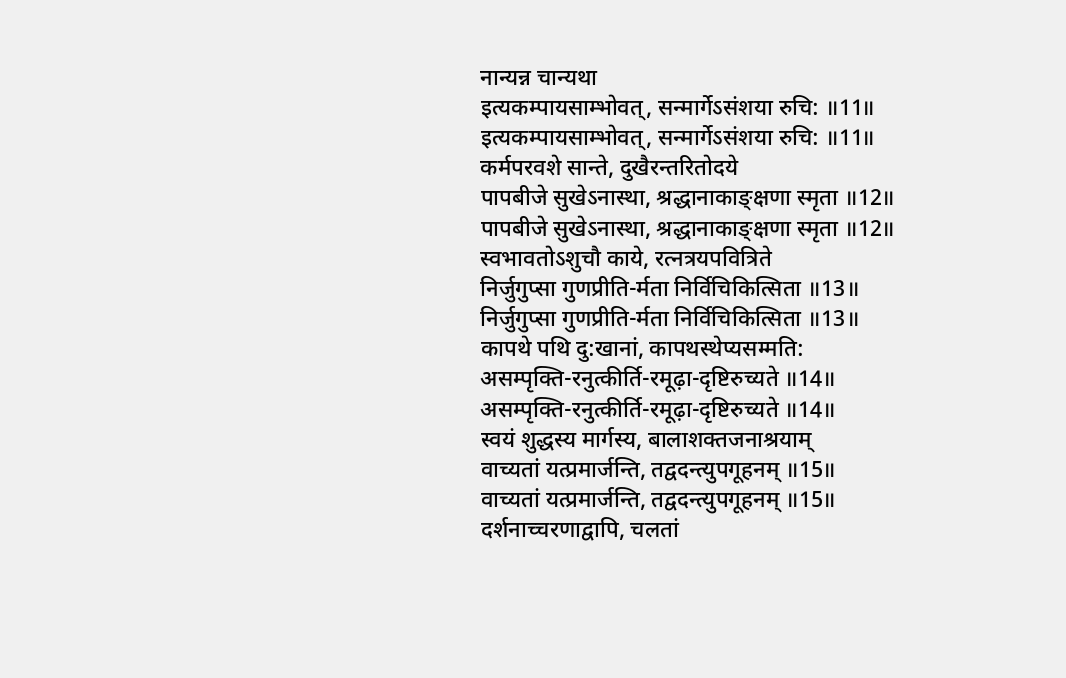नान्यन्न चान्यथा
इत्यकम्पायसाम्भोवत्, सन्मार्गेऽसंशया रुचि: ॥11॥
इत्यकम्पायसाम्भोवत्, सन्मार्गेऽसंशया रुचि: ॥11॥
कर्मपरवशे सान्ते, दुखैरन्तरितोदये
पापबीजे सुखेऽनास्था, श्रद्धानाकाङ्क्षणा स्मृता ॥12॥
पापबीजे सुखेऽनास्था, श्रद्धानाकाङ्क्षणा स्मृता ॥12॥
स्वभावतोऽशुचौ काये, रत्नत्रयपवित्रिते
निर्जुगुप्सा गुणप्रीति-र्मता निर्विचिकित्सिता ॥13॥
निर्जुगुप्सा गुणप्रीति-र्मता निर्विचिकित्सिता ॥13॥
कापथे पथि दु:खानां, कापथस्थेप्यसम्मति:
असम्पृक्ति-रनुत्कीर्ति-रमूढ़ा-दृष्टिरुच्यते ॥14॥
असम्पृक्ति-रनुत्कीर्ति-रमूढ़ा-दृष्टिरुच्यते ॥14॥
स्वयं शुद्धस्य मार्गस्य, बालाशक्तजनाश्रयाम्
वाच्यतां यत्प्रमार्जन्ति, तद्वदन्त्युपगूहनम् ॥15॥
वाच्यतां यत्प्रमार्जन्ति, तद्वदन्त्युपगूहनम् ॥15॥
दर्शनाच्चरणाद्वापि, चलतां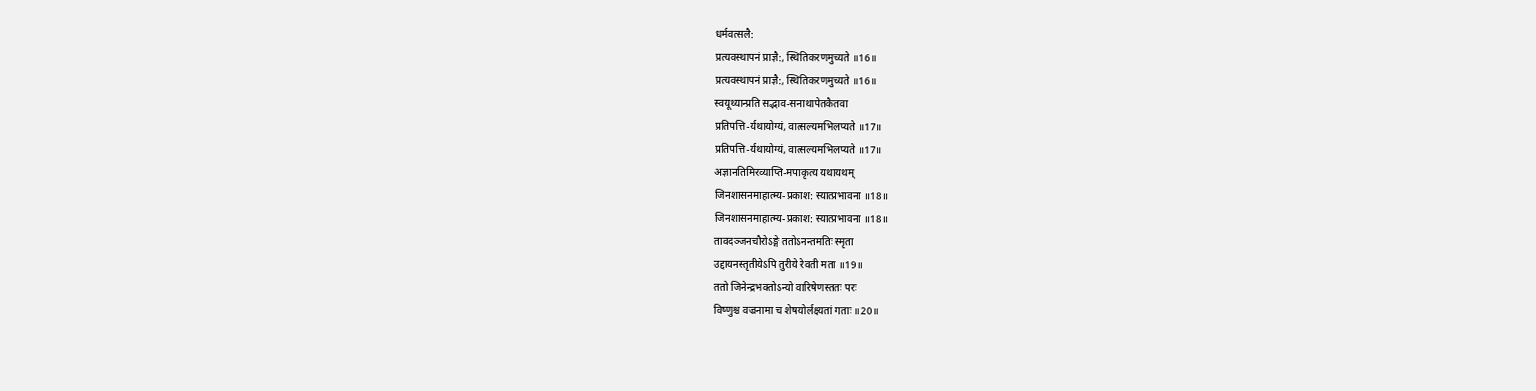धर्मवत्सलै:
प्रत्यवस्थापनं प्राज्ञै:, स्थितिकरणमुच्यते ॥16॥
प्रत्यवस्थापनं प्राज्ञै:, स्थितिकरणमुच्यते ॥16॥
स्वयूथ्यान्प्रति सद्भाव-सनाथापेतकैतवा
प्रतिपत्ति-र्यथायोग्यं, वात्सल्यमभिलप्यते ॥17॥
प्रतिपत्ति-र्यथायोग्यं, वात्सल्यमभिलप्यते ॥17॥
अज्ञानतिमिरव्याप्ति-मपाकृत्य यथायथम्
जिनशासनमाहात्म्य-प्रकाश: स्यात्प्रभावना ॥18॥
जिनशासनमाहात्म्य-प्रकाश: स्यात्प्रभावना ॥18॥
तावदञ्जनचौरोऽङ्गे ततोऽनन्तमतिः स्मृता
उद्दायनस्तृतीयेऽपि तुरीये रेवती मता ॥19॥
ततो जिनेन्द्रभक्तोऽन्यो वारिषेणस्ततः परः
विष्णुश्च वज्रनामा च शेषयोर्लक्ष्यतां गताः ॥20॥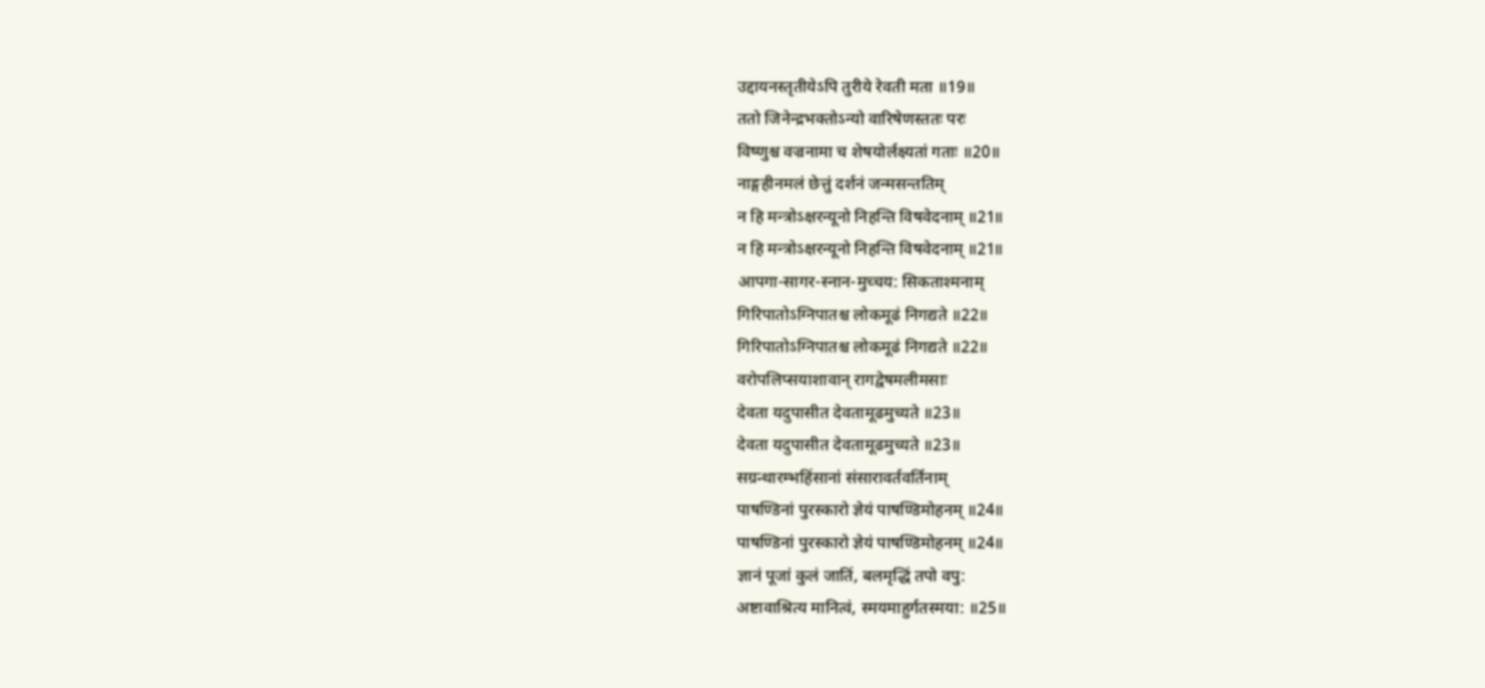उद्दायनस्तृतीयेऽपि तुरीये रेवती मता ॥19॥
ततो जिनेन्द्रभक्तोऽन्यो वारिषेणस्ततः परः
विष्णुश्च वज्रनामा च शेषयोर्लक्ष्यतां गताः ॥20॥
नाङ्गहीनमलं छेत्तुं दर्शनं जन्मसन्ततिम्
न हि मन्त्रोऽक्षरन्यूनो निहन्ति विषवेदनाम् ॥21॥
न हि मन्त्रोऽक्षरन्यूनो निहन्ति विषवेदनाम् ॥21॥
आपगा-सागर-स्नान-मुच्चय: सिकताश्मनाम्
गिरिपातोऽग्निपातश्च लोकमूढं निगद्यते ॥22॥
गिरिपातोऽग्निपातश्च लोकमूढं निगद्यते ॥22॥
वरोपलिप्सयाशावान् रागद्वेषमलीमसाः
देवता यदुपासीत देवतामूढमुच्यते ॥23॥
देवता यदुपासीत देवतामूढमुच्यते ॥23॥
सग्रन्थारम्भहिंसानां संसारावर्तवर्तिनाम्
पाषण्डिनां पुरस्कारो ज्ञेयं पाषण्डिमोहनम् ॥24॥
पाषण्डिनां पुरस्कारो ज्ञेयं पाषण्डिमोहनम् ॥24॥
ज्ञानं पूजां कुलं जातिं, बलमृद्धिं तपो वपु:
अष्टावाश्रित्य मानित्वं, स्मयमाहुर्गतस्मया: ॥25॥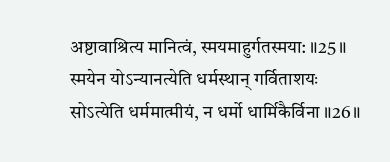अष्टावाश्रित्य मानित्वं, स्मयमाहुर्गतस्मया: ॥25॥
स्मयेन योऽन्यानत्येति धर्मस्थान् गर्विताशयः
सोऽत्येति धर्ममात्मीयं, न धर्मो धार्मिकैर्विना ॥26॥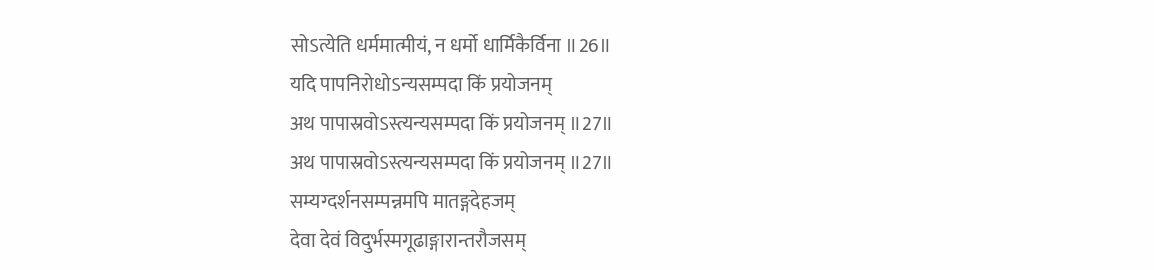सोऽत्येति धर्ममात्मीयं, न धर्मो धार्मिकैर्विना ॥26॥
यदि पापनिरोधोऽन्यसम्पदा किं प्रयोजनम्
अथ पापास्रवोऽस्त्यन्यसम्पदा किं प्रयोजनम् ॥27॥
अथ पापास्रवोऽस्त्यन्यसम्पदा किं प्रयोजनम् ॥27॥
सम्यग्दर्शनसम्पन्नमपि मातङ्गदेहजम्
देवा देवं विदुर्भस्मगूढाङ्गारान्तरौजसम्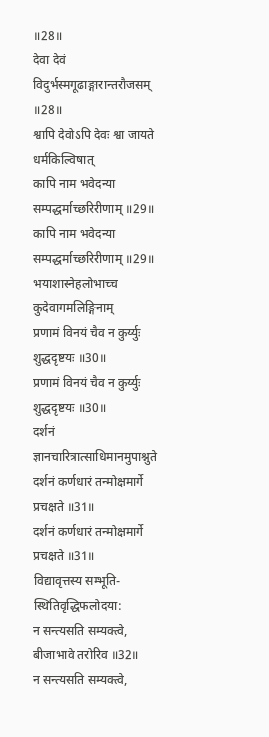॥28॥
देवा देवं विदुर्भस्मगूढाङ्गारान्तरौजसम् ॥28॥
श्वापि देवोऽपि देवः श्वा जायते धर्मकिल्विषात्
कापि नाम भवेदन्या सम्पद्धर्माच्छरिरीणाम् ॥29॥
कापि नाम भवेदन्या सम्पद्धर्माच्छरिरीणाम् ॥29॥
भयाशास्नेहलोभाच्च कुदेवागमलिङ्गिनाम्
प्रणामं विनयं चैव न कुर्य्युः शुद्धदृष्टयः ॥30॥
प्रणामं विनयं चैव न कुर्य्युः शुद्धदृष्टयः ॥30॥
दर्शनं ज्ञानचारित्रात्साधिमानमुपाश्नुते
दर्शनं कर्णधारं तन्मोक्षमार्गे प्रचक्षते ॥31॥
दर्शनं कर्णधारं तन्मोक्षमार्गे प्रचक्षते ॥31॥
विद्यावृत्तस्य सम्भूति-स्थितिवृद्धिफलोदया:
न सन्त्यसति सम्यक्त्वे, बीजाभावे तरोरिव ॥32॥
न सन्त्यसति सम्यक्त्वे,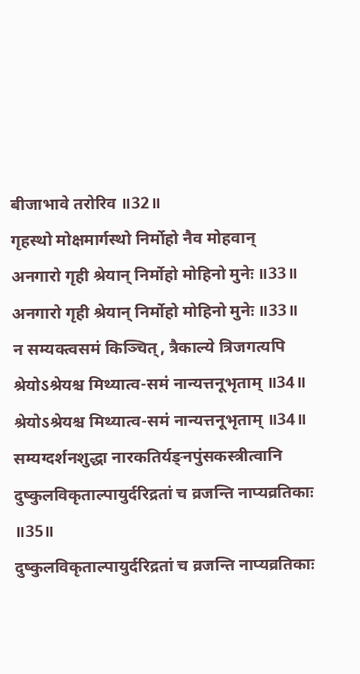बीजाभावे तरोरिव ॥32॥
गृहस्थो मोक्षमार्गस्थो निर्मोहो नैव मोहवान्
अनगारो गृही श्रेयान् निर्मोहो मोहिनो मुनेः ॥33॥
अनगारो गृही श्रेयान् निर्मोहो मोहिनो मुनेः ॥33॥
न सम्यक्त्वसमं किञ्चित्, त्रैकाल्ये त्रिजगत्यपि
श्रेयोऽश्रेयश्च मिथ्यात्व-समं नान्यत्तनूभृताम् ॥34॥
श्रेयोऽश्रेयश्च मिथ्यात्व-समं नान्यत्तनूभृताम् ॥34॥
सम्यग्दर्शनशुद्धा नारकतिर्यङ्नपुंसकस्त्रीत्वानि
दुष्कुलविकृताल्पायुर्दरिद्रतां च व्रजन्ति नाप्यव्रतिकाः ॥35॥
दुष्कुलविकृताल्पायुर्दरिद्रतां च व्रजन्ति नाप्यव्रतिकाः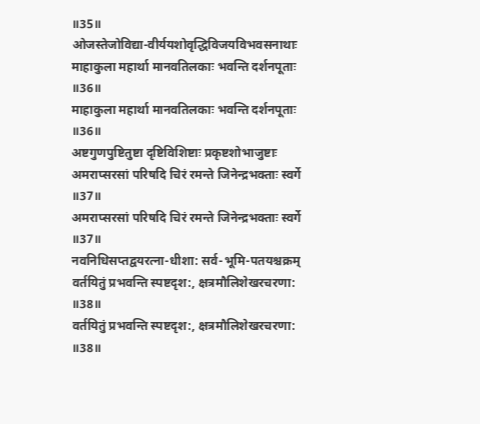॥35॥
ओजस्तेजोविद्या-वीर्ययशोवृद्धिविजयविभवसनाथाः
माहाकुला महार्था मानवतिलकाः भवन्ति दर्शनपूताः ॥36॥
माहाकुला महार्था मानवतिलकाः भवन्ति दर्शनपूताः ॥36॥
अष्टगुणपुष्टितुष्टा दृष्टिविशिष्टाः प्रकृष्टशोभाजुष्टाः
अमराप्सरसां परिषदि चिरं रमन्ते जिनेन्द्रभक्ताः स्वर्गे ॥37॥
अमराप्सरसां परिषदि चिरं रमन्ते जिनेन्द्रभक्ताः स्वर्गे ॥37॥
नवनिधिसप्तद्वयरत्ना-धीशा: सर्व-भूमि-पतयश्चक्रम्
वर्तयितुं प्रभवन्ति स्पष्टदृश:, क्षत्रमौलिशेखरचरणा: ॥38॥
वर्तयितुं प्रभवन्ति स्पष्टदृश:, क्षत्रमौलिशेखरचरणा: ॥38॥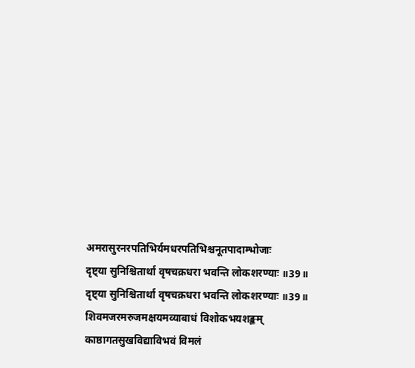अमरासुरनरपतिभिर्यमधरपतिभिश्चनूतपादाम्भोजाः
दृष्ट्या सुनिश्चितार्था वृषचक्रधरा भवन्ति लोकशरण्याः ॥39॥
दृष्ट्या सुनिश्चितार्था वृषचक्रधरा भवन्ति लोकशरण्याः ॥39॥
शिवमजरमरुजमक्षयमव्याबाधं विशोकभयशङ्कम्
काष्ठागतसुखविद्याविभवं विमलं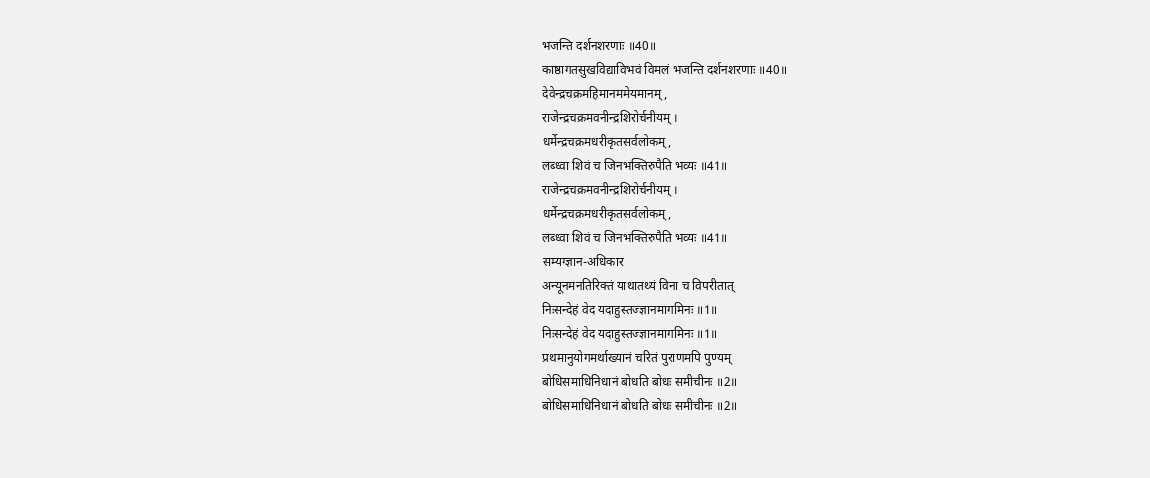भजन्ति दर्शनशरणाः ॥40॥
काष्ठागतसुखविद्याविभवं विमलं भजन्ति दर्शनशरणाः ॥40॥
देवेन्द्रचक्रमहिमानममेयमानम्,
राजेन्द्रचक्रमवनीन्द्रशिरोर्चनीयम् ।
धर्मेन्द्रचक्रमधरीकृतसर्वलोकम्,
लब्ध्वा शिवं च जिनभक्तिरुपैति भव्यः ॥41॥
राजेन्द्रचक्रमवनीन्द्रशिरोर्चनीयम् ।
धर्मेन्द्रचक्रमधरीकृतसर्वलोकम्,
लब्ध्वा शिवं च जिनभक्तिरुपैति भव्यः ॥41॥
सम्यग्ज्ञान-अधिकार
अन्यूनमनतिरिक्तं याथातथ्यं विना च विपरीतात्
निःसन्देहं वेद यदाहुस्तज्ज्ञानमागमिनः ॥1॥
निःसन्देहं वेद यदाहुस्तज्ज्ञानमागमिनः ॥1॥
प्रथमानुयोगमर्थाख्यानं चरितं पुराणमपि पुण्यम्
बोधिसमाधिनिधानं बोधति बोधः समीचीनः ॥2॥
बोधिसमाधिनिधानं बोधति बोधः समीचीनः ॥2॥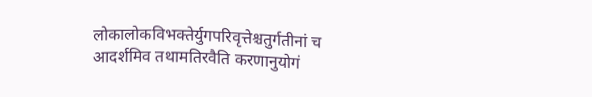लोकालोकविभक्तेर्युगपरिवृत्तेश्चतुर्गतीनां च
आदर्शमिव तथामतिरवैति करणानुयोगं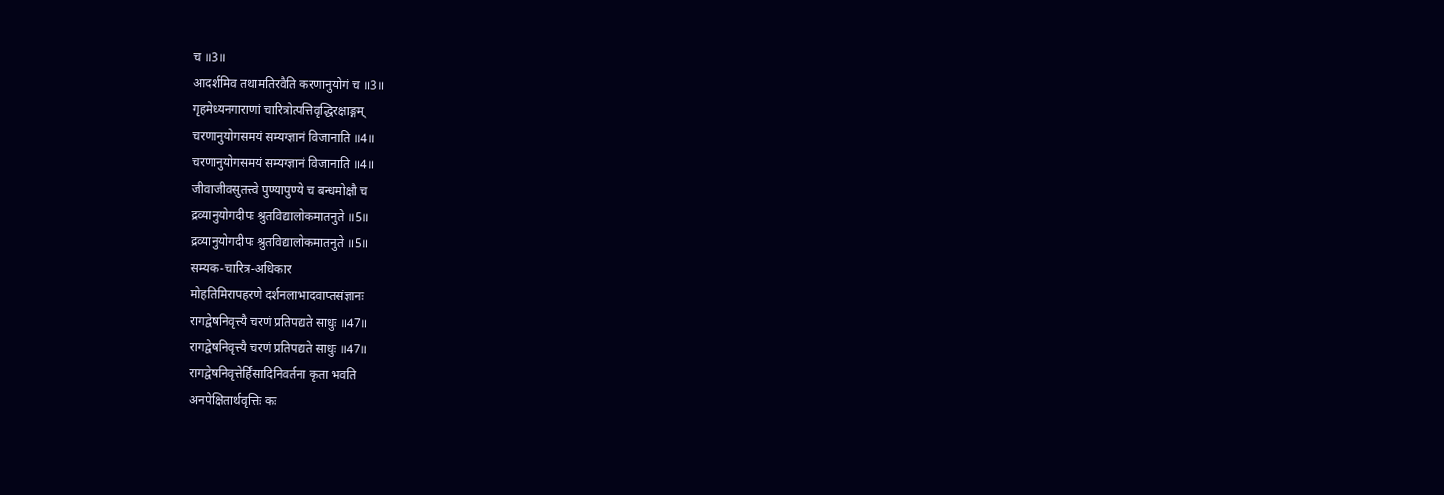च ॥3॥
आदर्शमिव तथामतिरवैति करणानुयोगं च ॥3॥
गृहमेध्यनगाराणां चारित्रोत्पत्तिवृद्धिरक्षाङ्गम्
चरणानुयोगसमयं सम्यग्ज्ञानं विजानाति ॥4॥
चरणानुयोगसमयं सम्यग्ज्ञानं विजानाति ॥4॥
जीवाजीवसुतत्त्वे पुण्यापुण्ये च बन्धमोक्षौ च
द्रव्यानुयोगदीपः श्रुतविद्यालोकमातनुते ॥5॥
द्रव्यानुयोगदीपः श्रुतविद्यालोकमातनुते ॥5॥
सम्यक-चारित्र-अधिकार
मोहतिमिरापहरणे दर्शनलाभादवाप्तसंज्ञानः
रागद्वेषनिवृत्त्यै चरणं प्रतिपद्यते साधुः ॥47॥
रागद्वेषनिवृत्त्यै चरणं प्रतिपद्यते साधुः ॥47॥
रागद्वेषनिवृत्तेर्हिंसादिनिवर्तना कृता भवति
अनपेक्षितार्थवृत्तिः कः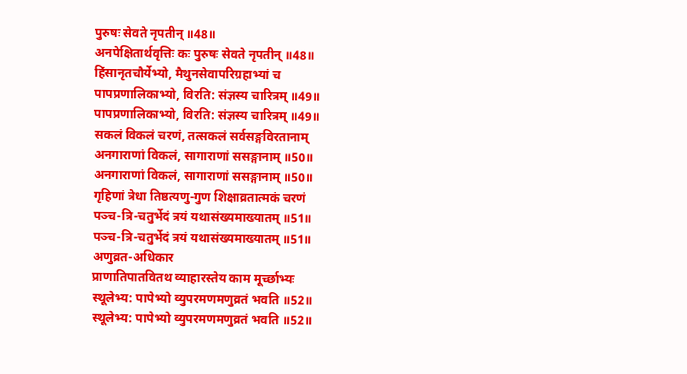पुरुषः सेवते नृपतीन् ॥48॥
अनपेक्षितार्थवृत्तिः कः पुरुषः सेवते नृपतीन् ॥48॥
हिंसानृतचौर्येभ्यो, मैथुनसेवापरिग्रहाभ्यां च
पापप्रणालिकाभ्यो, विरति: संज्ञस्य चारित्रम् ॥49॥
पापप्रणालिकाभ्यो, विरति: संज्ञस्य चारित्रम् ॥49॥
सकलं विकलं चरणं, तत्सकलं सर्वसङ्गविरतानाम्
अनगाराणां विकलं, सागाराणां ससङ्गानाम् ॥50॥
अनगाराणां विकलं, सागाराणां ससङ्गानाम् ॥50॥
गृहिणां त्रेधा तिष्ठत्यणु-गुण शिक्षाव्रतात्मकं चरणं
पञ्च-त्रि-चतुर्भेदं त्रयं यथासंख्यमाख्यातम् ॥51॥
पञ्च-त्रि-चतुर्भेदं त्रयं यथासंख्यमाख्यातम् ॥51॥
अणुव्रत-अधिकार
प्राणातिपातवितथ व्याहारस्तेय काम मूर्च्छाभ्यः
स्थूलेभ्य: पापेभ्यो व्युपरमणमणुव्रतं भवति ॥52॥
स्थूलेभ्य: पापेभ्यो व्युपरमणमणुव्रतं भवति ॥52॥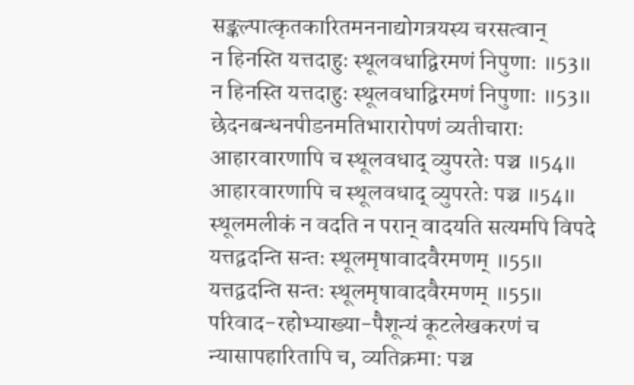सङ्कल्पात्कृतकारितमननाद्योगत्रयस्य चरसत्वान्
न हिनस्ति यत्तदाहुः स्थूलवधाद्विरमणं निपुणाः ॥53॥
न हिनस्ति यत्तदाहुः स्थूलवधाद्विरमणं निपुणाः ॥53॥
छेदनबन्धनपीडनमतिभारारोपणं व्यतीचाराः
आहारवारणापि च स्थूलवधाद् व्युपरतेः पञ्च ॥54॥
आहारवारणापि च स्थूलवधाद् व्युपरतेः पञ्च ॥54॥
स्थूलमलीकं न वदति न परान् वादयति सत्यमपि विपदे
यत्तद्वदन्ति सन्तः स्थूलमृषावादवैरमणम् ॥55॥
यत्तद्वदन्ति सन्तः स्थूलमृषावादवैरमणम् ॥55॥
परिवाद-रहोभ्याख्या-पैशून्यं कूटलेखकरणं च
न्यासापहारितापि च, व्यतिक्रमा: पञ्च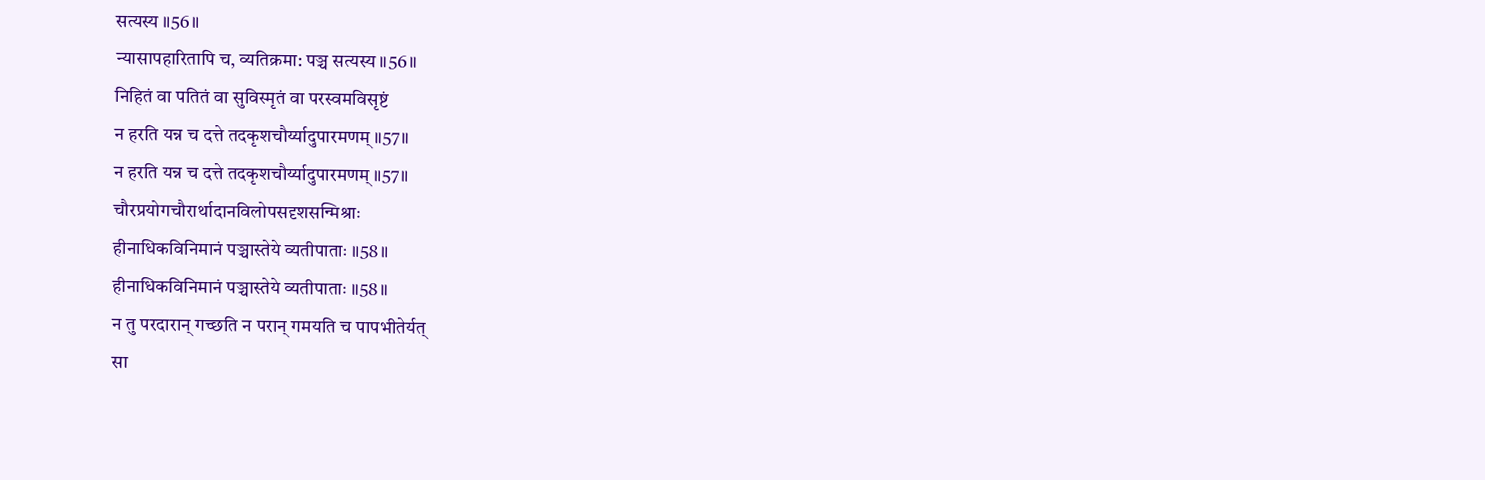सत्यस्य ॥56॥
न्यासापहारितापि च, व्यतिक्रमा: पञ्च सत्यस्य ॥56॥
निहितं वा पतितं वा सुविस्मृतं वा परस्वमविसृष्टं
न हरति यन्न च दत्ते तदकृशचौर्य्यादुपारमणम् ॥57॥
न हरति यन्न च दत्ते तदकृशचौर्य्यादुपारमणम् ॥57॥
चौरप्रयोगचौरार्थादानविलोपसदृशसन्मिश्राः
हीनाधिकविनिमानं पञ्चास्तेये व्यतीपाताः ॥58॥
हीनाधिकविनिमानं पञ्चास्तेये व्यतीपाताः ॥58॥
न तु परदारान् गच्छति न परान् गमयति च पापभीतेर्यत्
सा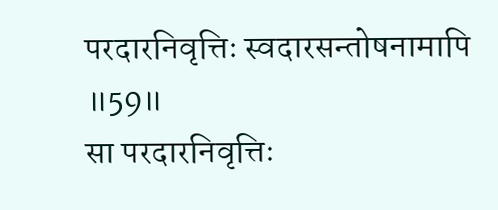परदारनिवृत्तिः स्वदारसन्तोषनामापि ॥59॥
सा परदारनिवृत्तिः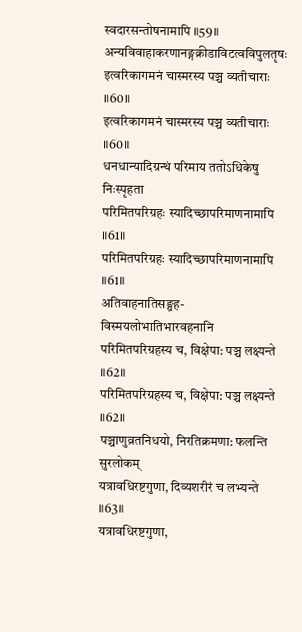स्वदारसन्तोषनामापि ॥59॥
अन्यविवाहाकरणानङ्गक्रीडाविटत्वविपुलतृषः
इत्वरिकागमनं चास्मरस्य पञ्च व्यतीचाराः ॥60॥
इत्वरिकागमनं चास्मरस्य पञ्च व्यतीचाराः ॥60॥
धनधान्यादिग्रन्थं परिमाय ततोऽधिकेषु निःस्पृहता
परिमितपरिग्रहः स्यादिच्छापरिमाणनामापि ॥61॥
परिमितपरिग्रहः स्यादिच्छापरिमाणनामापि ॥61॥
अतिवाहनातिसङ्ग्रह-विस्मयलोभातिभारवहनानि
परिमितपरिग्रहस्य च, विक्षेपा: पञ्च लक्ष्यन्ते ॥62॥
परिमितपरिग्रहस्य च, विक्षेपा: पञ्च लक्ष्यन्ते ॥62॥
पञ्चाणुव्रतनिधयो, निरतिक्रमणा: फलन्ति सुरलोकम्
यत्रावधिरष्टगुणा, दिव्यशरीरं च लभ्यन्ते ॥63॥
यत्रावधिरष्टगुणा,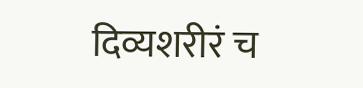दिव्यशरीरं च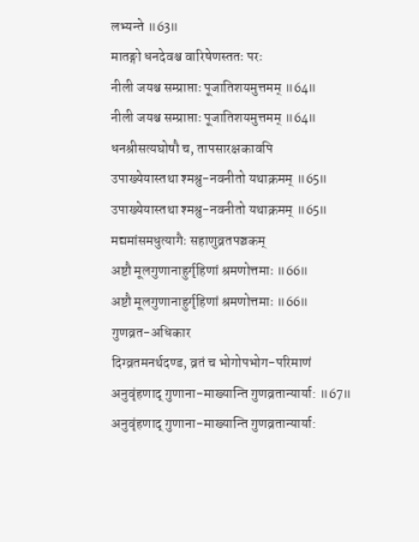लभ्यन्ते ॥63॥
मातङ्गो धनदेवश्च वारिषेणस्ततः परः
नीली जयश्च सम्प्राप्ताः पूजातिशयमुत्तमम् ॥64॥
नीली जयश्च सम्प्राप्ताः पूजातिशयमुत्तमम् ॥64॥
धनश्रीसत्यघोषौ च, तापसारक्षकावपि
उपाख्येयास्तथा श्मश्रु-नवनीतो यथाक्रमम् ॥65॥
उपाख्येयास्तथा श्मश्रु-नवनीतो यथाक्रमम् ॥65॥
मद्यमांसमधुत्यागैः सहाणुव्रतपञ्चकम्
अष्टौ मूलगुणानाहुर्गृहिणां श्रमणोत्तमाः ॥66॥
अष्टौ मूलगुणानाहुर्गृहिणां श्रमणोत्तमाः ॥66॥
गुणव्रत-अधिकार
दिग्व्रतमनर्थदण्ड, व्रतं च भोगोपभोग-परिमाणं
अनुवृंहणाद् गुणाना-माख्यान्ति गुणव्रतान्यार्या: ॥67॥
अनुवृंहणाद् गुणाना-माख्यान्ति गुणव्रतान्यार्या: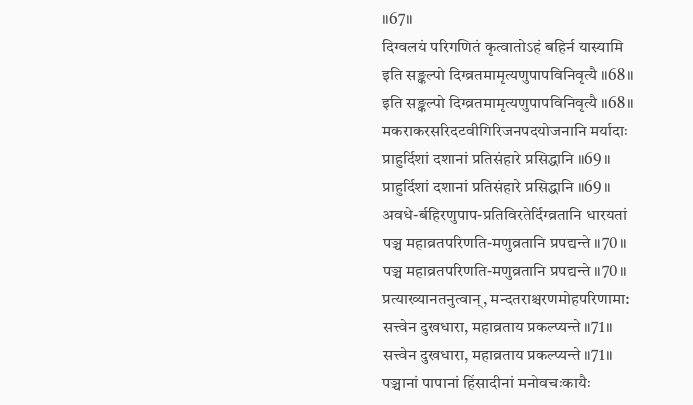॥67॥
दिग्वलयं परिगणितं कृत्वातोऽहं बहिर्न यास्यामि
इति सङ्कल्पो दिग्व्रतमामृत्यणुपापविनिवृत्यै ॥68॥
इति सङ्कल्पो दिग्व्रतमामृत्यणुपापविनिवृत्यै ॥68॥
मकराकरसरिदटवीगिरिजनपदयोजनानि मर्यादाः
प्राहुर्दिशां दशानां प्रतिसंहारे प्रसिद्धानि ॥69॥
प्राहुर्दिशां दशानां प्रतिसंहारे प्रसिद्धानि ॥69॥
अवधे-र्बहिरणुपाप-प्रतिविरतेर्दिग्व्रतानि धारयतां
पञ्च महाव्रतपरिणति-मणुव्रतानि प्रपद्यन्ते ॥70॥
पञ्च महाव्रतपरिणति-मणुव्रतानि प्रपद्यन्ते ॥70॥
प्रत्याख्यानतनुत्वान्, मन्दतराश्चरणमोहपरिणामा:
सत्त्वेन दुखधारा, महाव्रताय प्रकल्प्यन्ते ॥71॥
सत्त्वेन दुखधारा, महाव्रताय प्रकल्प्यन्ते ॥71॥
पञ्चानां पापानां हिंसादीनां मनोवचःकायैः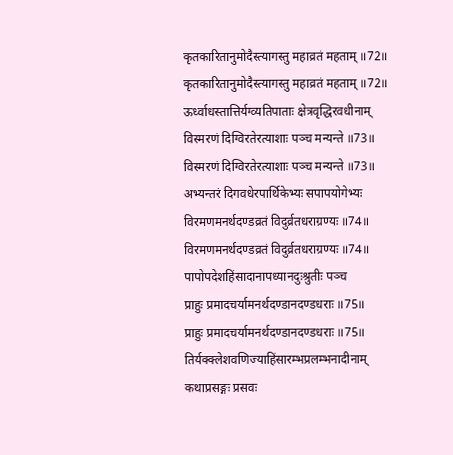कृतकारितानुमोदैस्त्यागस्तु महाव्रतं महताम् ॥72॥
कृतकारितानुमोदैस्त्यागस्तु महाव्रतं महताम् ॥72॥
ऊर्ध्वाधस्तात्तिर्यग्व्यतिपाताः क्षेत्रवृद्धिरवधीनाम्
विस्मरणं दिग्विरतेरत्याशाः पञ्च मन्यन्ते ॥73॥
विस्मरणं दिग्विरतेरत्याशाः पञ्च मन्यन्ते ॥73॥
अभ्यन्तरं दिगवधेरपार्थिकेभ्यः सपापयोगेभ्यः
विरमणमनर्थदण्डव्रतं विदुर्व्रतधराग्रण्यः ॥74॥
विरमणमनर्थदण्डव्रतं विदुर्व्रतधराग्रण्यः ॥74॥
पापोपदेशहिंसादानापध्यानदुःश्रुतीः पञ्च
प्राहुः प्रमादचर्यामनर्थदण्डानदण्डधराः ॥75॥
प्राहुः प्रमादचर्यामनर्थदण्डानदण्डधराः ॥75॥
तिर्यक्क्लेशवणिज्याहिंसारम्भप्रलम्भनादीनाम्
कथाप्रसङ्गः प्रसवः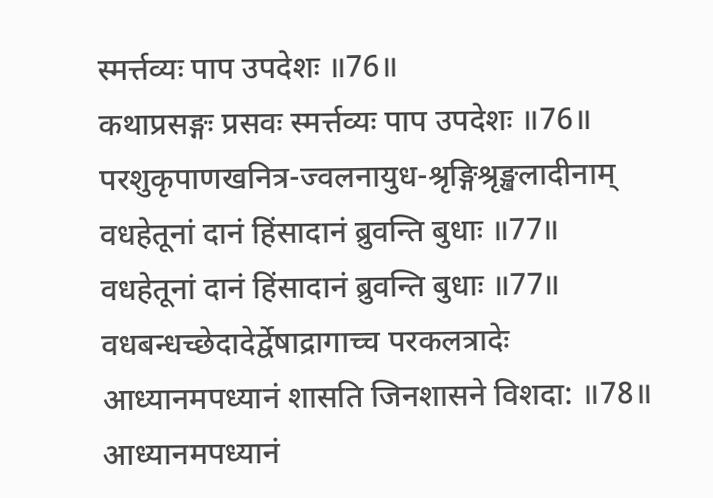स्मर्त्तव्यः पाप उपदेशः ॥76॥
कथाप्रसङ्गः प्रसवः स्मर्त्तव्यः पाप उपदेशः ॥76॥
परशुकृपाणखनित्र-ज्वलनायुध-श्रृङ्गिश्रृङ्खलादीनाम्
वधहेतूनां दानं हिंसादानं ब्रुवन्ति बुधाः ॥77॥
वधहेतूनां दानं हिंसादानं ब्रुवन्ति बुधाः ॥77॥
वधबन्धच्छेदादेर्द्वेषाद्रागाच्च परकलत्रादेः
आध्यानमपध्यानं शासति जिनशासने विशदा: ॥78॥
आध्यानमपध्यानं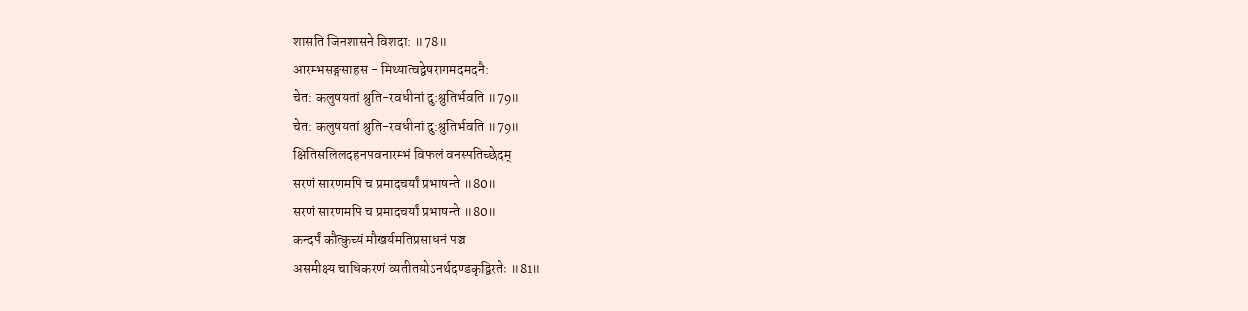शासति जिनशासने विशदा: ॥78॥
आरम्भसङ्गसाहस - मिथ्यात्वद्वेषरागमदमदनै:
चेत: कलुषयतां श्रुति-रवधीनां दु:श्रुतिर्भवति ॥79॥
चेत: कलुषयतां श्रुति-रवधीनां दु:श्रुतिर्भवति ॥79॥
क्षितिसलिलदहनपवनारम्भं विफलं वनस्पतिच्छेदम्
सरणं सारणमपि च प्रमादचर्यां प्रभाषन्ते ॥80॥
सरणं सारणमपि च प्रमादचर्यां प्रभाषन्ते ॥80॥
कन्दर्पं कौत्कुच्यं मौखर्यमतिप्रसाधनं पञ्च
असमीक्ष्य चाधिकरणं व्यतीतयोऽनर्थदण्डकृद्विरतेः ॥81॥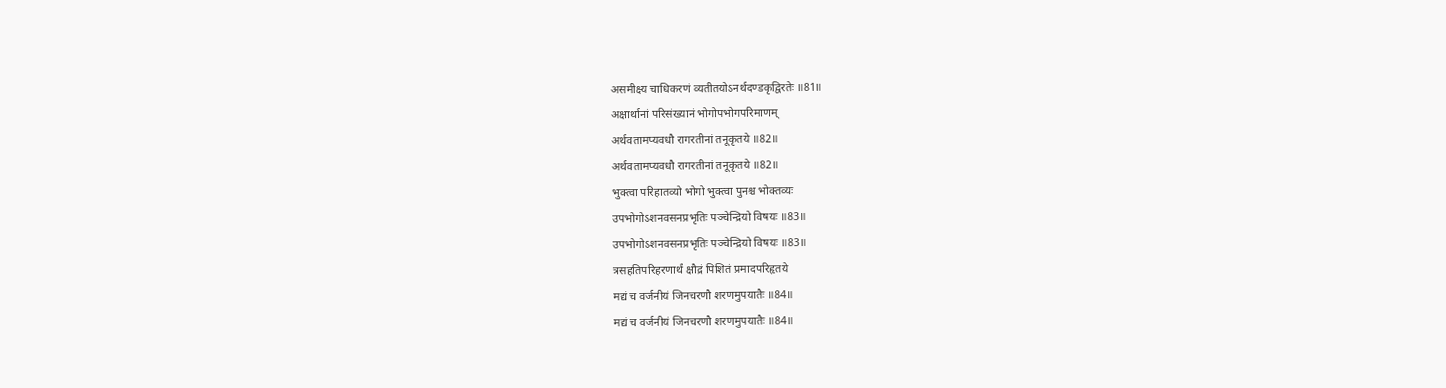असमीक्ष्य चाधिकरणं व्यतीतयोऽनर्थदण्डकृद्विरतेः ॥81॥
अक्षार्थानां परिसंख्यानं भोगोपभोगपरिमाणम्
अर्थवतामप्यवधौ रागरतीनां तनूकृतये ॥82॥
अर्थवतामप्यवधौ रागरतीनां तनूकृतये ॥82॥
भुक्त्वा परिहातव्यो भोगो भुक्त्वा पुनश्च भोक्तव्यः
उपभोगोऽशनवसनप्रभृतिः पञ्चेन्द्रियो विषयः ॥83॥
उपभोगोऽशनवसनप्रभृतिः पञ्चेन्द्रियो विषयः ॥83॥
त्रसहतिपरिहरणार्थं क्षौद्रं पिशितं प्रमादपरिहृतये
मद्यं च वर्जनीयं जिनचरणौ शरणमुपयातैः ॥84॥
मद्यं च वर्जनीयं जिनचरणौ शरणमुपयातैः ॥84॥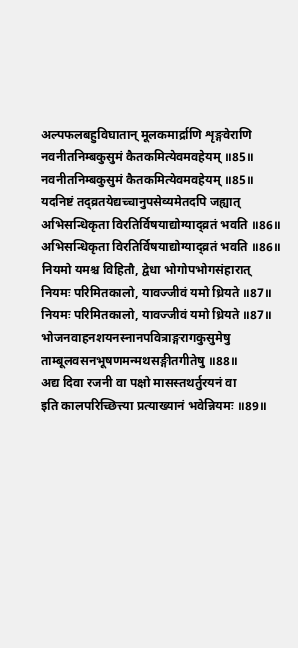अल्पफलबहुविघातान् मूलकमार्द्राणि शृङ्गवेराणि
नवनीतनिम्बकुसुमं कैतकमित्येवमवहेयम् ॥85॥
नवनीतनिम्बकुसुमं कैतकमित्येवमवहेयम् ॥85॥
यदनिष्टं तद्व्रतयेद्यच्चानुपसेव्यमेतदपि जह्यात्
अभिसन्धिकृता विरतिर्विषयाद्योग्याद्व्रतं भवति ॥86॥
अभिसन्धिकृता विरतिर्विषयाद्योग्याद्व्रतं भवति ॥86॥
नियमो यमश्च विहितौ, द्वेधा भोगोपभोगसंहारात्
नियमः परिमितकालो, यावज्जीवं यमो ध्रियते ॥87॥
नियमः परिमितकालो, यावज्जीवं यमो ध्रियते ॥87॥
भोजनवाहनशयनस्नानपवित्राङ्गरागकुसुमेषु
ताम्बूलवसनभूषणमन्मथसङ्गीतगीतेषु ॥88॥
अद्य दिवा रजनी वा पक्षो मासस्तथर्तुरयनं वा
इति कालपरिच्छित्त्या प्रत्याख्यानं भवेन्नियमः ॥89॥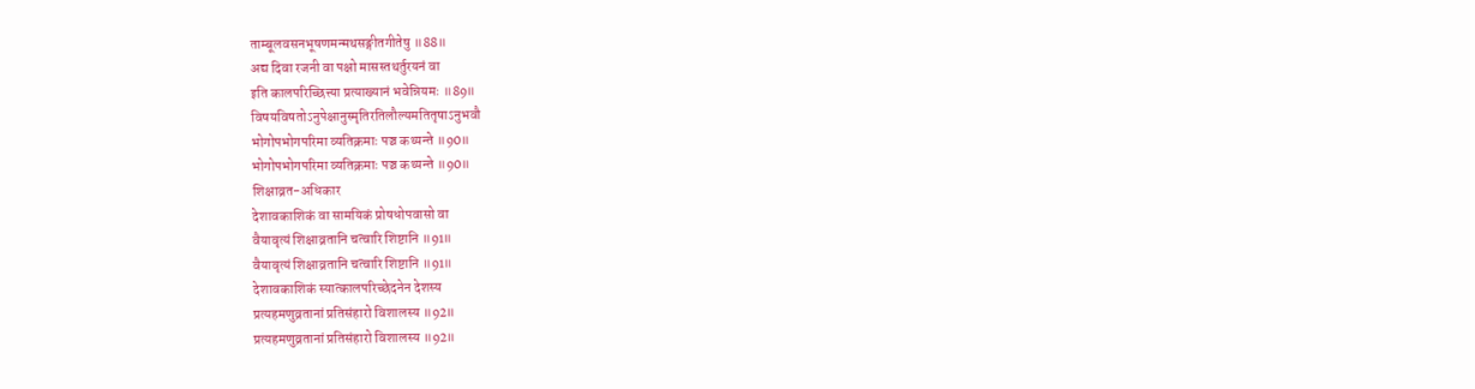ताम्बूलवसनभूषणमन्मथसङ्गीतगीतेषु ॥88॥
अद्य दिवा रजनी वा पक्षो मासस्तथर्तुरयनं वा
इति कालपरिच्छित्त्या प्रत्याख्यानं भवेन्नियमः ॥89॥
विषयविषतोऽनुपेक्षानुस्मृतिरतिलौल्यमतितृषाऽनुभवौ
भोगोपभोगपरिमा व्यतिक्रमाः पञ्च कथ्यन्ते ॥90॥
भोगोपभोगपरिमा व्यतिक्रमाः पञ्च कथ्यन्ते ॥90॥
शिक्षाव्रत-अधिकार
देशावकाशिकं वा सामयिकं प्रोषधोपवासो वा
वैयावृत्यं शिक्षाव्रतानि चत्वारि शिष्टानि ॥91॥
वैयावृत्यं शिक्षाव्रतानि चत्वारि शिष्टानि ॥91॥
देशावकाशिकं स्यात्कालपरिच्छेदनेन देशस्य
प्रत्यहमणुव्रतानां प्रतिसंहारो विशालस्य ॥92॥
प्रत्यहमणुव्रतानां प्रतिसंहारो विशालस्य ॥92॥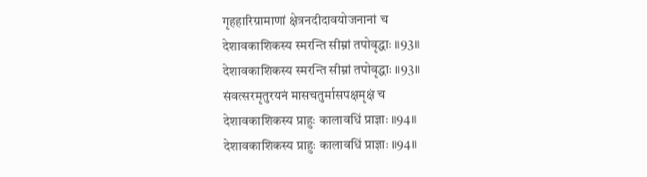गृहहारिग्रामाणां क्षेत्रनदीदावयोजनानां च
देशावकाशिकस्य स्मरन्ति सीम्नां तपोवृद्धाः ॥93॥
देशावकाशिकस्य स्मरन्ति सीम्नां तपोवृद्धाः ॥93॥
संवत्सरमृतुरयनं मासचतुर्मासपक्षमृक्षं च
देशावकाशिकस्य प्राहुः कालावधिं प्राज्ञाः ॥94॥
देशावकाशिकस्य प्राहुः कालावधिं प्राज्ञाः ॥94॥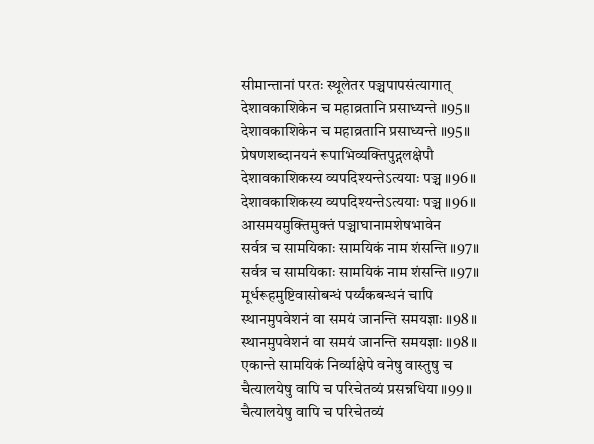सीमान्तानां परतः स्थूलेतर पञ्चपापसंत्यागात्
देशावकाशिकेन च महाव्रतानि प्रसाध्यन्ते ॥95॥
देशावकाशिकेन च महाव्रतानि प्रसाध्यन्ते ॥95॥
प्रेषणशब्दानयनं रूपाभिव्यक्तिपुद्गलक्षेपौ
देशावकाशिकस्य व्यपदिश्यन्तेऽत्ययाः पञ्च ॥96॥
देशावकाशिकस्य व्यपदिश्यन्तेऽत्ययाः पञ्च ॥96॥
आसमयमुक्तिमुक्तं पञ्चाघानामशेषभावेन
सर्वत्र च सामयिकाः सामयिकं नाम शंसन्ति ॥97॥
सर्वत्र च सामयिकाः सामयिकं नाम शंसन्ति ॥97॥
मूर्धरूहमुष्टिवासोबन्धं पर्य्यंकबन्धनं चापि
स्थानमुपवेशनं वा समयं जानन्ति समयज्ञाः ॥98॥
स्थानमुपवेशनं वा समयं जानन्ति समयज्ञाः ॥98॥
एकान्ते सामयिकं निर्व्याक्षेपे वनेषु वास्तुषु च
चैत्यालयेषु वापि च परिचेतव्यं प्रसन्नधिया ॥99॥
चैत्यालयेषु वापि च परिचेतव्यं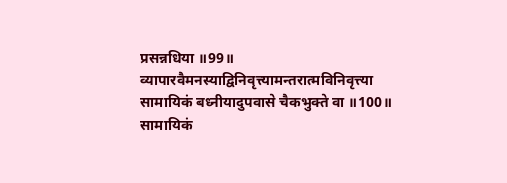प्रसन्नधिया ॥99॥
व्यापारवैमनस्याद्विनिवृत्त्यामन्तरात्मविनिवृत्त्या
सामायिकं बध्नीयादुपवासे चैकभुक्ते वा ॥100॥
सामायिकं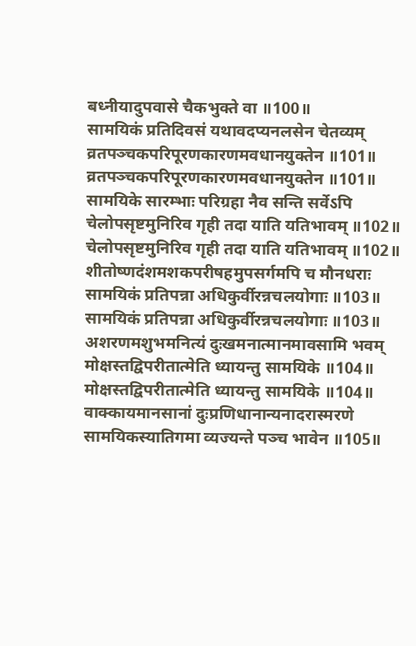बध्नीयादुपवासे चैकभुक्ते वा ॥100॥
सामयिकं प्रतिदिवसं यथावदप्यनलसेन चेतव्यम्
व्रतपञ्चकपरिपूरणकारणमवधानयुक्तेन ॥101॥
व्रतपञ्चकपरिपूरणकारणमवधानयुक्तेन ॥101॥
सामयिके सारम्भाः परिग्रहा नैव सन्ति सर्वेऽपि
चेलोपसृष्टमुनिरिव गृही तदा याति यतिभावम् ॥102॥
चेलोपसृष्टमुनिरिव गृही तदा याति यतिभावम् ॥102॥
शीतोष्णदंशमशकपरीषहमुपसर्गमपि च मौनधराः
सामयिकं प्रतिपन्ना अधिकुर्वीरन्नचलयोगाः ॥103॥
सामयिकं प्रतिपन्ना अधिकुर्वीरन्नचलयोगाः ॥103॥
अशरणमशुभमनित्यं दुःखमनात्मानमावसामि भवम्
मोक्षस्तद्विपरीतात्मेति ध्यायन्तु सामयिके ॥104॥
मोक्षस्तद्विपरीतात्मेति ध्यायन्तु सामयिके ॥104॥
वाक्कायमानसानां दुःप्रणिधानान्यनादरास्मरणे
सामयिकस्यातिगमा व्यज्यन्ते पञ्च भावेन ॥105॥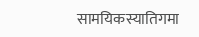सामयिकस्यातिगमा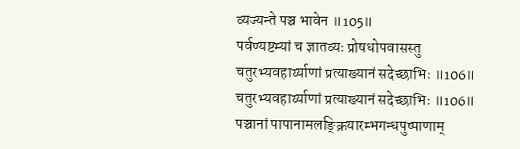व्यज्यन्ते पञ्च भावेन ॥105॥
पर्वण्यष्टम्यां च ज्ञातव्यः प्रोषधोपवासस्तु
चतुरभ्यवहार्य्याणां प्रत्याख्यानं सदेच्छाभिः ॥106॥
चतुरभ्यवहार्य्याणां प्रत्याख्यानं सदेच्छाभिः ॥106॥
पञ्चानां पापानामलङ्क्रियारम्भगन्धपुष्पाणाम्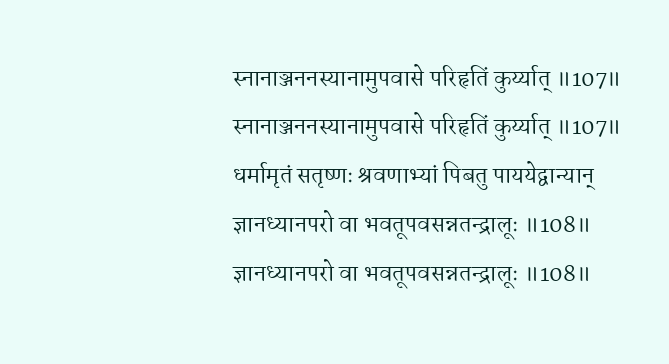स्नानाञ्जननस्यानामुपवासे परिहृतिं कुर्य्यात् ॥107॥
स्नानाञ्जननस्यानामुपवासे परिहृतिं कुर्य्यात् ॥107॥
धर्मामृतं सतृष्णः श्रवणाभ्यां पिबतु पाययेद्वान्यान्
ज्ञानध्यानपरो वा भवतूपवसन्नतन्द्रालूः ॥108॥
ज्ञानध्यानपरो वा भवतूपवसन्नतन्द्रालूः ॥108॥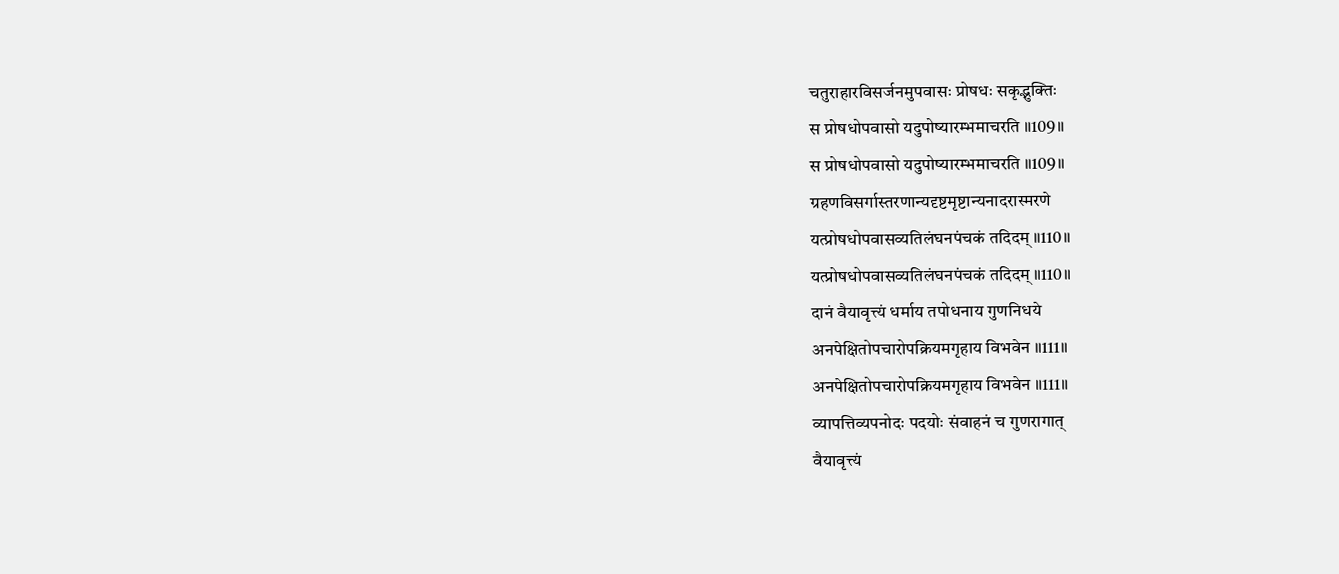चतुराहारविसर्जनमुपवासः प्रोषधः सकृद्भुक्तिः
स प्रोषधोपवासो यदुपोष्यारम्भमाचरति ॥109॥
स प्रोषधोपवासो यदुपोष्यारम्भमाचरति ॥109॥
ग्रहणविसर्गास्तरणान्यदृष्टमृष्टान्यनादरास्मरणे
यत्प्रोषधोपवासव्यतिलंघनपंचकं तदिदम् ॥110॥
यत्प्रोषधोपवासव्यतिलंघनपंचकं तदिदम् ॥110॥
दानं वैयावृत्त्यं धर्माय तपोधनाय गुणनिधये
अनपेक्षितोपचारोपक्रियमगृहाय विभवेन ॥111॥
अनपेक्षितोपचारोपक्रियमगृहाय विभवेन ॥111॥
व्यापत्तिव्यपनोदः पदयोः संवाहनं च गुणरागात्
वैयावृत्त्यं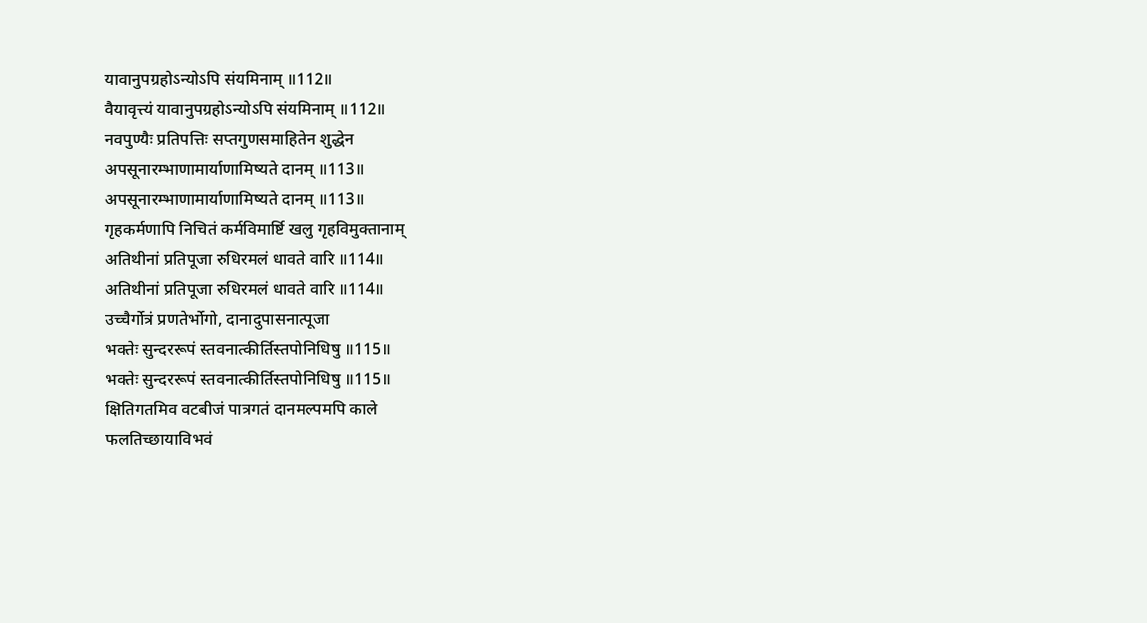यावानुपग्रहोऽन्योऽपि संयमिनाम् ॥112॥
वैयावृत्त्यं यावानुपग्रहोऽन्योऽपि संयमिनाम् ॥112॥
नवपुण्यैः प्रतिपत्तिः सप्तगुणसमाहितेन शुद्धेन
अपसूनारम्भाणामार्याणामिष्यते दानम् ॥113॥
अपसूनारम्भाणामार्याणामिष्यते दानम् ॥113॥
गृहकर्मणापि निचितं कर्मविमार्ष्टि खलु गृहविमुक्तानाम्
अतिथीनां प्रतिपूजा रुधिरमलं धावते वारि ॥114॥
अतिथीनां प्रतिपूजा रुधिरमलं धावते वारि ॥114॥
उच्चैर्गोत्रं प्रणतेर्भोगो, दानादुपासनात्पूजा
भक्तेः सुन्दररूपं स्तवनात्कीर्तिस्तपोनिधिषु ॥115॥
भक्तेः सुन्दररूपं स्तवनात्कीर्तिस्तपोनिधिषु ॥115॥
क्षितिगतमिव वटबीजं पात्रगतं दानमल्पमपि काले
फलतिच्छायाविभवं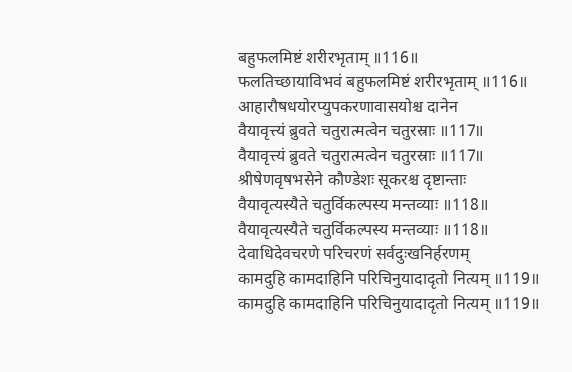बहुफलमिष्टं शरीरभृताम् ॥116॥
फलतिच्छायाविभवं बहुफलमिष्टं शरीरभृताम् ॥116॥
आहारौषधयोरप्युपकरणावासयोश्च दानेन
वैयावृत्त्यं ब्रुवते चतुरात्मत्वेन चतुरस्राः ॥117॥
वैयावृत्त्यं ब्रुवते चतुरात्मत्वेन चतुरस्राः ॥117॥
श्रीषेणवृषभसेने कौण्डेशः सूकरश्च दृष्टान्ताः
वैयावृत्यस्यैते चतुर्विकल्पस्य मन्तव्याः ॥118॥
वैयावृत्यस्यैते चतुर्विकल्पस्य मन्तव्याः ॥118॥
देवाधिदेवचरणे परिचरणं सर्वदुःखनिर्हरणम्
कामदुहि कामदाहिनि परिचिनुयादादृतो नित्यम् ॥119॥
कामदुहि कामदाहिनि परिचिनुयादादृतो नित्यम् ॥119॥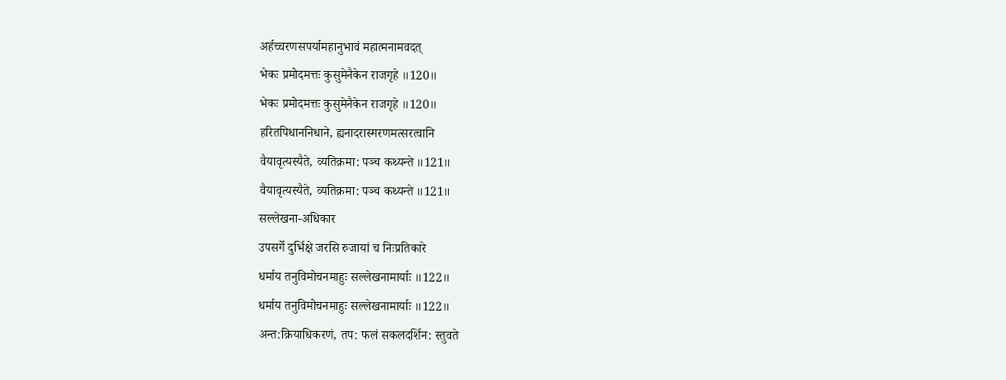अर्हच्चरणसपर्यामहानुभावं महात्मनामवदत्
भेकः प्रमोदमत्तः कुसुमेनैकेन राजगृहे ॥120॥
भेकः प्रमोदमत्तः कुसुमेनैकेन राजगृहे ॥120॥
हरितपिधाननिधाने, ह्यनादरास्मरणमत्सरत्वानि
वैयावृत्यस्यैते, व्यतिक्रमा: पञ्च कथ्यन्ते ॥121॥
वैयावृत्यस्यैते, व्यतिक्रमा: पञ्च कथ्यन्ते ॥121॥
सल्लेखना-अधिकार
उपसर्गे दुर्भिक्षे जरसि रुजायां च निःप्रतिकारे
धर्माय तनुविमोचनमाहुः सल्लेखनामार्याः ॥122॥
धर्माय तनुविमोचनमाहुः सल्लेखनामार्याः ॥122॥
अन्त:क्रियाधिकरणं, तप: फलं सकलदर्शिन: स्तुवते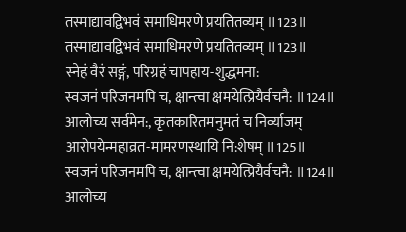तस्माद्यावद्विभवं समाधिमरणे प्रयतितव्यम् ॥123॥
तस्माद्यावद्विभवं समाधिमरणे प्रयतितव्यम् ॥123॥
स्नेहं वैरं सङ्गं, परिग्रहं चापहाय-शुद्धमना:
स्वजनं परिजनमपि च, क्षान्त्वा क्षमयेत्प्रियैर्वचनै: ॥124॥
आलोच्य सर्वमेन:, कृतकारितमनुमतं च निर्व्याजम्
आरोपयेन्महाव्रत-मामरणस्थायि नि:शेषम् ॥125॥
स्वजनं परिजनमपि च, क्षान्त्वा क्षमयेत्प्रियैर्वचनै: ॥124॥
आलोच्य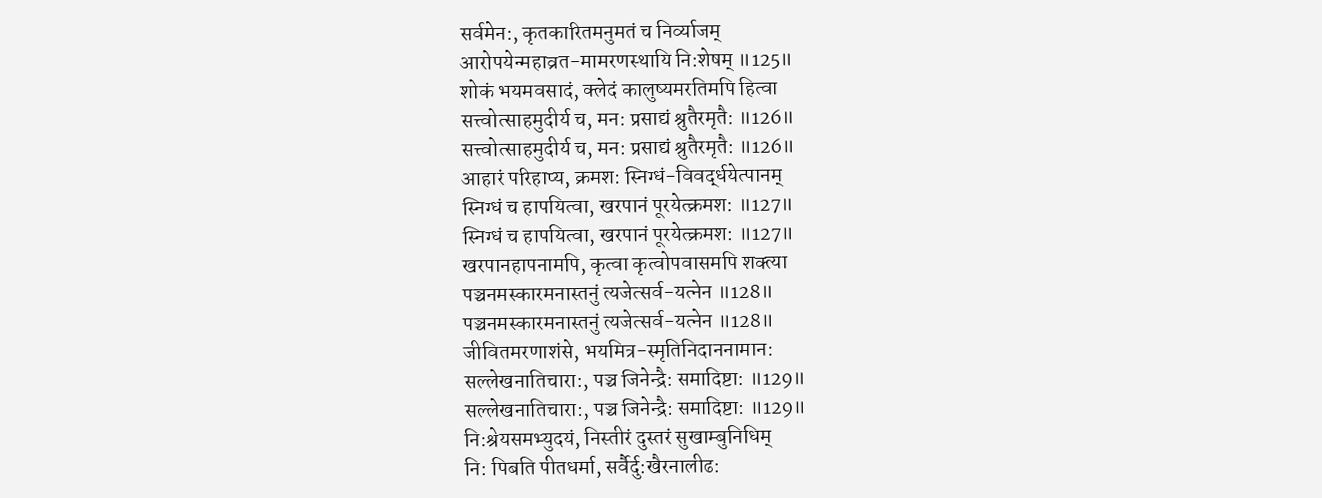सर्वमेन:, कृतकारितमनुमतं च निर्व्याजम्
आरोपयेन्महाव्रत-मामरणस्थायि नि:शेषम् ॥125॥
शोकं भयमवसादं, क्लेदं कालुष्यमरतिमपि हित्वा
सत्त्वोत्साहमुदीर्य च, मन: प्रसाद्यं श्रुतैरमृतै: ॥126॥
सत्त्वोत्साहमुदीर्य च, मन: प्रसाद्यं श्रुतैरमृतै: ॥126॥
आहारं परिहाप्य, क्रमश: स्निग्धं-विवर्द्धयेत्पानम्
स्निग्धं च हापयित्वा, खरपानं पूरयेत्क्रमश: ॥127॥
स्निग्धं च हापयित्वा, खरपानं पूरयेत्क्रमश: ॥127॥
खरपानहापनामपि, कृत्वा कृत्वोपवासमपि शक्त्या
पञ्चनमस्कारमनास्तनुं त्यजेत्सर्व-यत्नेन ॥128॥
पञ्चनमस्कारमनास्तनुं त्यजेत्सर्व-यत्नेन ॥128॥
जीवितमरणाशंसे, भयमित्र-स्मृतिनिदाननामान:
सल्लेखनातिचारा:, पञ्च जिनेन्द्रै: समादिष्टा: ॥129॥
सल्लेखनातिचारा:, पञ्च जिनेन्द्रै: समादिष्टा: ॥129॥
नि:श्रेयसमभ्युदयं, निस्तीरं दुस्तरं सुखाम्बुनिधिम्
नि: पिबति पीतधर्मा, सर्वैर्दु:खैरनालीढ: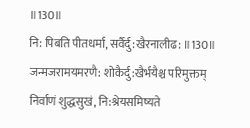॥130॥
नि: पिबति पीतधर्मा, सर्वैर्दु:खैरनालीढ: ॥130॥
जन्मजरामयमरणै: शोकैर्दु:खैर्भयैश्च परिमुक्तम्
निर्वाणं शुद्धसुखं, नि:श्रेयसमिष्यते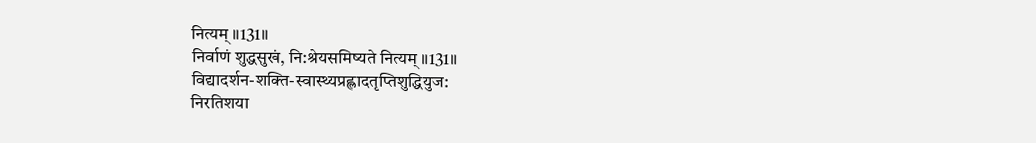नित्यम् ॥131॥
निर्वाणं शुद्धसुखं, नि:श्रेयसमिष्यते नित्यम् ॥131॥
विद्यादर्शन-शक्ति-स्वास्थ्यप्रह्लादतृप्तिशुद्धियुज:
निरतिशया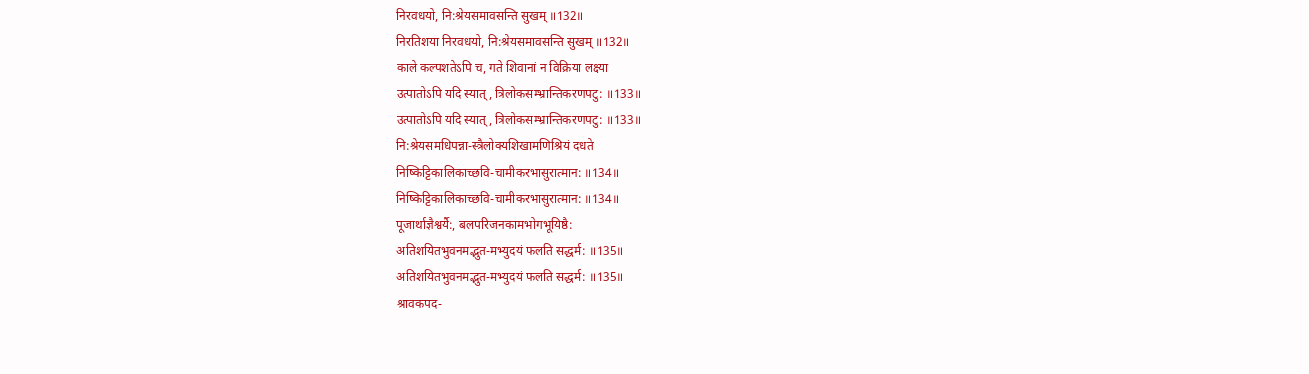निरवधयो, नि:श्रेयसमावसन्ति सुखम् ॥132॥
निरतिशया निरवधयो, नि:श्रेयसमावसन्ति सुखम् ॥132॥
काले कल्पशतेऽपि च, गते शिवानां न विक्रिया लक्ष्या
उत्पातोऽपि यदि स्यात्, त्रिलोकसम्भ्रान्तिकरणपटु: ॥133॥
उत्पातोऽपि यदि स्यात्, त्रिलोकसम्भ्रान्तिकरणपटु: ॥133॥
नि:श्रेयसमधिपन्ना-स्त्रैलोक्यशिखामणिश्रियं दधते
निष्किट्टिकालिकाच्छवि-चामीकरभासुरात्मान: ॥134॥
निष्किट्टिकालिकाच्छवि-चामीकरभासुरात्मान: ॥134॥
पूजार्थाज्ञैश्वर्यै:, बलपरिजनकामभोगभूयिष्ठै:
अतिशयितभुवनमद्भुत-मभ्युदयं फलति सद्धर्म: ॥135॥
अतिशयितभुवनमद्भुत-मभ्युदयं फलति सद्धर्म: ॥135॥
श्रावकपद-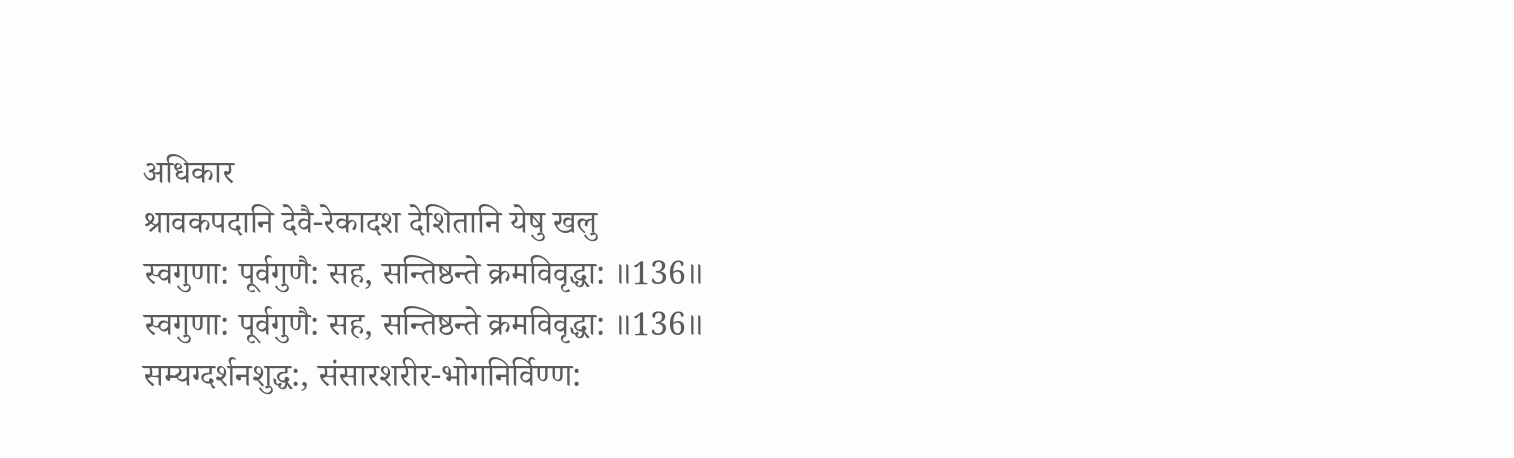अधिकार
श्रावकपदानि देवै-रेकादश देशितानि येषु खलु
स्वगुणा: पूर्वगुणै: सह, सन्तिष्ठन्ते क्रमविवृद्धा: ॥136॥
स्वगुणा: पूर्वगुणै: सह, सन्तिष्ठन्ते क्रमविवृद्धा: ॥136॥
सम्यग्दर्शनशुद्ध:, संसारशरीर-भोगनिर्विण्ण: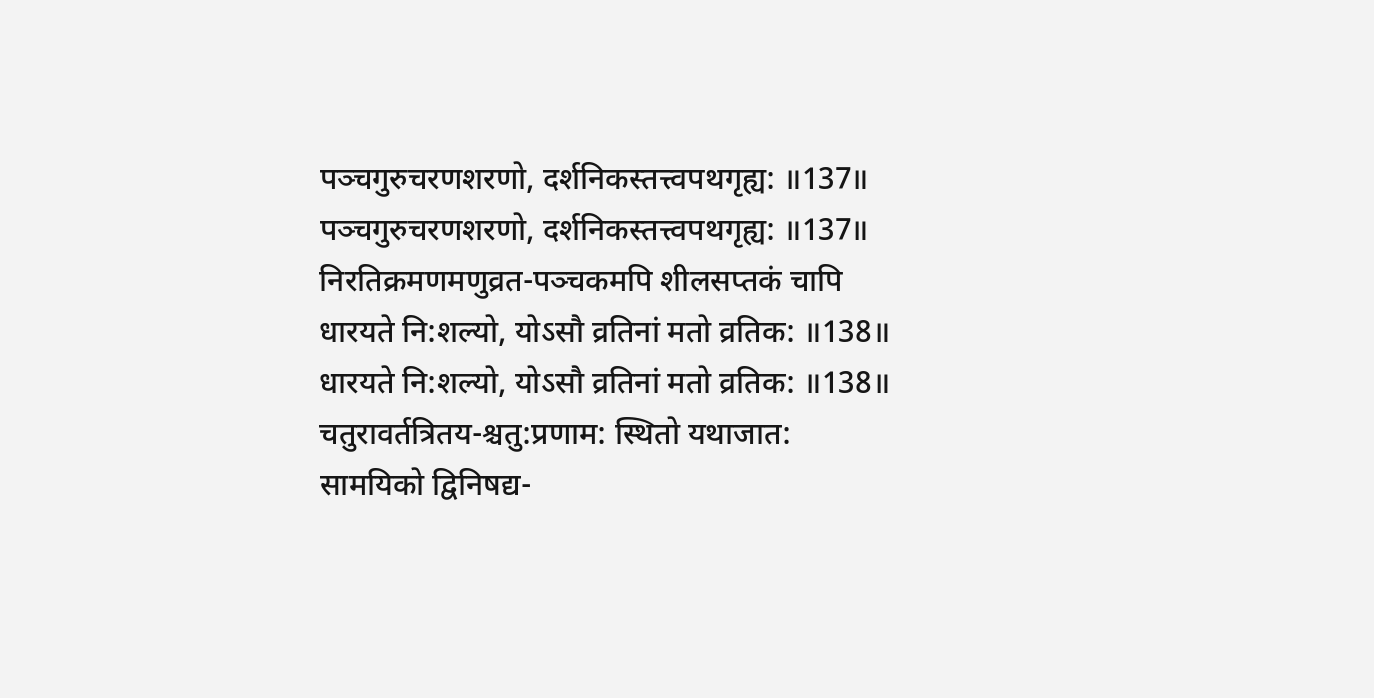पञ्चगुरुचरणशरणो, दर्शनिकस्तत्त्वपथगृह्य: ॥137॥
पञ्चगुरुचरणशरणो, दर्शनिकस्तत्त्वपथगृह्य: ॥137॥
निरतिक्रमणमणुव्रत-पञ्चकमपि शीलसप्तकं चापि
धारयते नि:शल्यो, योऽसौ व्रतिनां मतो व्रतिक: ॥138॥
धारयते नि:शल्यो, योऽसौ व्रतिनां मतो व्रतिक: ॥138॥
चतुरावर्तत्रितय-श्चतु:प्रणाम: स्थितो यथाजात:
सामयिको द्विनिषद्य-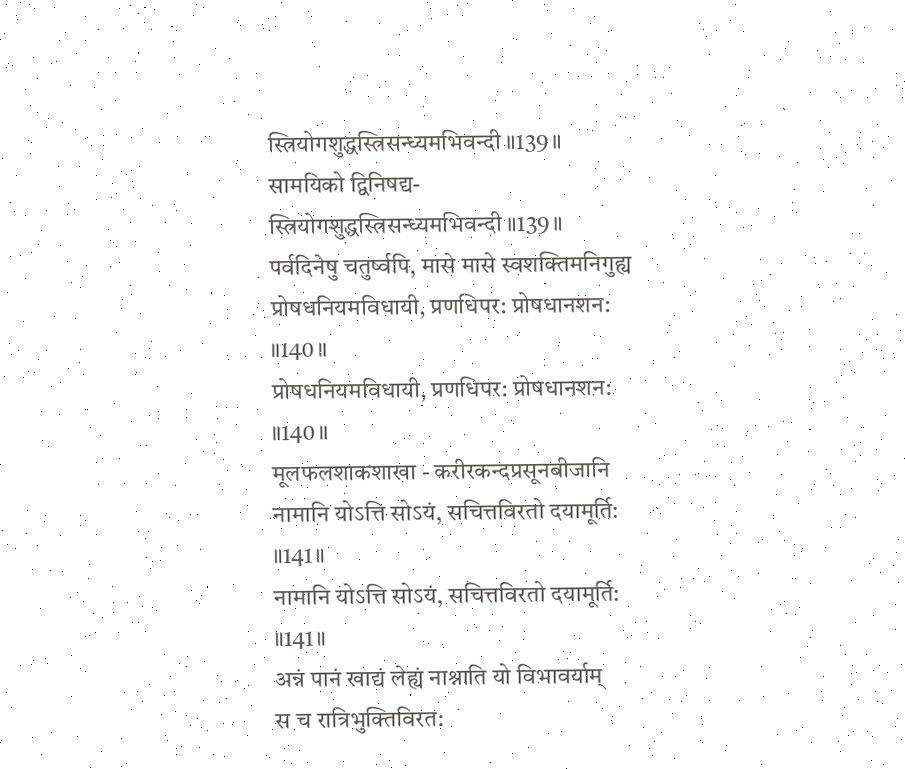स्त्रियोगशुद्धस्त्रिसन्ध्यमभिवन्दी ॥139॥
सामयिको द्विनिषद्य-स्त्रियोगशुद्धस्त्रिसन्ध्यमभिवन्दी ॥139॥
पर्वदिनेषु चतुर्ष्वपि, मासे मासे स्वशक्तिमनिगुह्य
प्रोषधनियमविधायी, प्रणधिपर: प्रोषधानशन: ॥140॥
प्रोषधनियमविधायी, प्रणधिपर: प्रोषधानशन: ॥140॥
मूलफलशाकशाखा - करीरकन्दप्रसूनबीजानि
नामानि योऽत्ति सोऽयं, सचित्तविरतो दयामूर्ति: ॥141॥
नामानि योऽत्ति सोऽयं, सचित्तविरतो दयामूर्ति: ॥141॥
अन्नं पानं खाद्यं लेह्यं नाश्नाति यो विभावर्याम्
स च रात्रिभुक्तिविरत: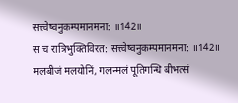सत्त्वेष्वनुकम्पमानमना: ॥142॥
स च रात्रिभुक्तिविरत: सत्त्वेष्वनुकम्पमानमना: ॥142॥
मलबीजं मलयोनिं, गलन्मलं पूतिगन्धि बीभत्सं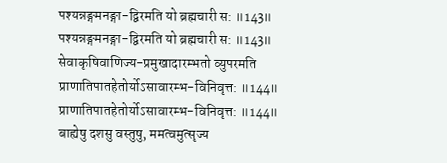पश्यन्नङ्गमनङ्गा-द्विरमति यो ब्रह्मचारी स: ॥143॥
पश्यन्नङ्गमनङ्गा-द्विरमति यो ब्रह्मचारी स: ॥143॥
सेवाकृषिवाणिज्य-प्रमुखादारम्भतो व्युपरमति
प्राणातिपातहेतोर्योऽसावारम्भ-विनिवृत्त: ॥144॥
प्राणातिपातहेतोर्योऽसावारम्भ-विनिवृत्त: ॥144॥
बाह्येषु दशसु वस्तुषु, ममत्वमुत्सृज्य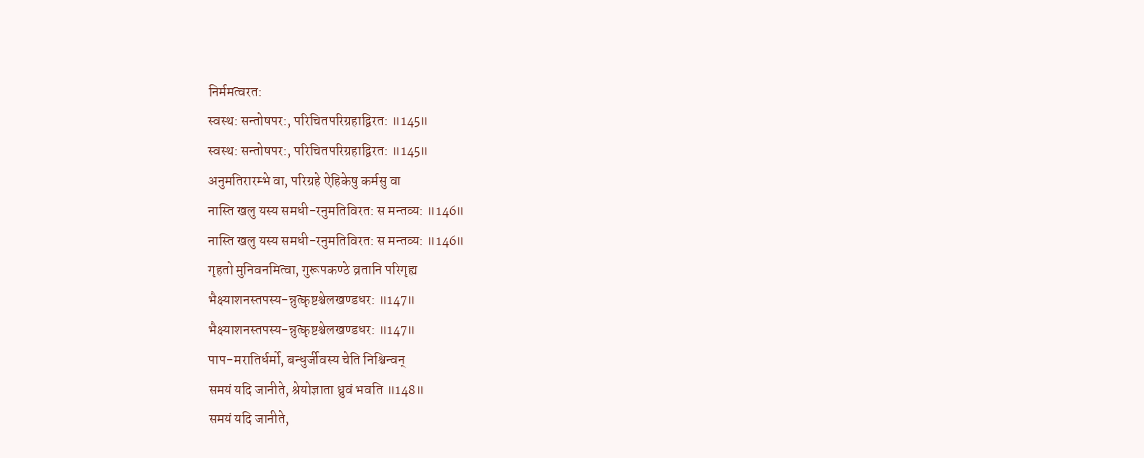निर्ममत्वरत:
स्वस्थ: सन्तोषपर:, परिचितपरिग्रहाद्विरत: ॥145॥
स्वस्थ: सन्तोषपर:, परिचितपरिग्रहाद्विरत: ॥145॥
अनुमतिरारम्भे वा, परिग्रहे ऐहिकेषु कर्मसु वा
नास्ति खलु यस्य समधी-रनुमतिविरत: स मन्तव्य: ॥146॥
नास्ति खलु यस्य समधी-रनुमतिविरत: स मन्तव्य: ॥146॥
गृहतो मुनिवनमित्वा, गुरूपकण्ठे व्रतानि परिगृह्य
भैक्ष्याशनस्तपस्य-न्नुत्कृष्टश्चेलखण्डधर: ॥147॥
भैक्ष्याशनस्तपस्य-न्नुत्कृष्टश्चेलखण्डधर: ॥147॥
पाप-मरातिर्धर्मो, बन्धुर्जीवस्य चेति निश्चिन्वन्
समयं यदि जानीते, श्रेयोज्ञाता ध्रुवं भवति ॥148॥
समयं यदि जानीते,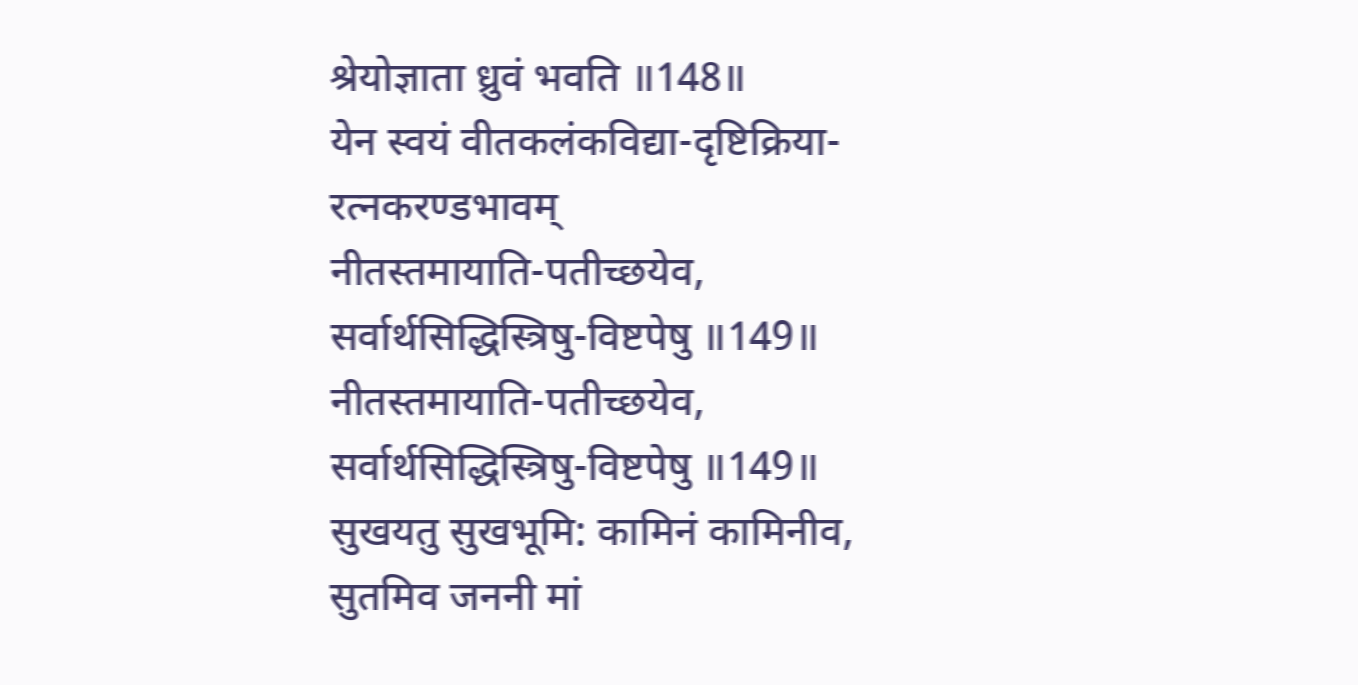श्रेयोज्ञाता ध्रुवं भवति ॥148॥
येन स्वयं वीतकलंकविद्या-दृष्टिक्रिया-रत्नकरण्डभावम्
नीतस्तमायाति-पतीच्छयेव, सर्वार्थसिद्धिस्त्रिषु-विष्टपेषु ॥149॥
नीतस्तमायाति-पतीच्छयेव, सर्वार्थसिद्धिस्त्रिषु-विष्टपेषु ॥149॥
सुखयतु सुखभूमि: कामिनं कामिनीव,
सुतमिव जननी मां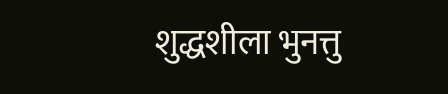शुद्धशीला भुनत्तु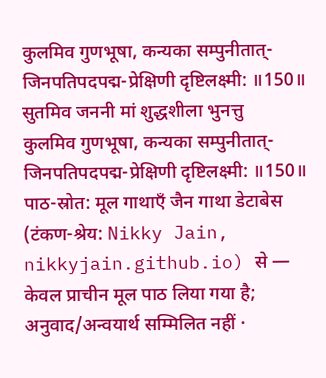कुलमिव गुणभूषा, कन्यका सम्पुनीतात्-
जिनपतिपदपद्म-प्रेक्षिणी दृष्टिलक्ष्मी: ॥150॥
सुतमिव जननी मां शुद्धशीला भुनत्तु
कुलमिव गुणभूषा, कन्यका सम्पुनीतात्-
जिनपतिपदपद्म-प्रेक्षिणी दृष्टिलक्ष्मी: ॥150॥
पाठ-स्रोत: मूल गाथाएँ जैन गाथा डेटाबेस (टंकण-श्रेय: Nikky Jain, nikkyjain.github.io) से — केवल प्राचीन मूल पाठ लिया गया है; अनुवाद/अन्वयार्थ सम्मिलित नहीं ·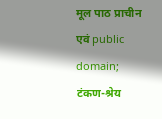मूल पाठ प्राचीन एवं public domain; टंकण-श्रेय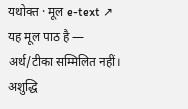यथोक्त · मूल e-text ↗
यह मूल पाठ है — अर्थ/टीका सम्मिलित नहीं। अशुद्धि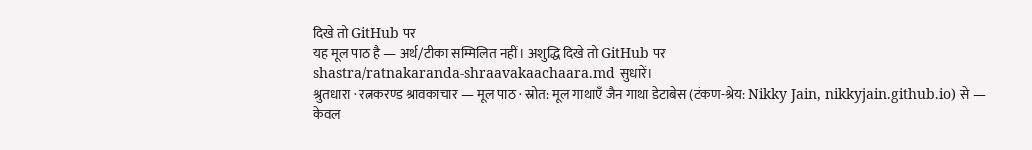दिखे तो GitHub पर
यह मूल पाठ है — अर्थ/टीका सम्मिलित नहीं। अशुद्धि दिखे तो GitHub पर
shastra/ratnakaranda-shraavakaachaara.md सुधारें।
श्रुतधारा · रत्नकरण्ड श्रावकाचार — मूल पाठ · स्रोत: मूल गाथाएँ जैन गाथा डेटाबेस (टंकण-श्रेय: Nikky Jain, nikkyjain.github.io) से — केवल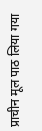प्राचीन मूल पाठ लिया गया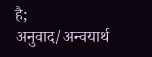है; अनुवाद/अन्वयार्थ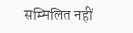सम्मिलित नहीं